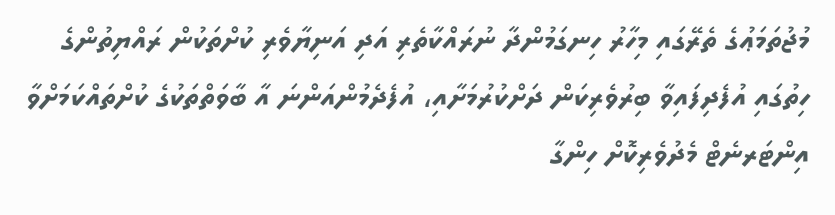މުޖުތަމަޢުގެ ތެރޭގައި މިހާރު ހިނގަމުންދާ ނުރައްކާތެރި އަދި އަނިޔާވެރި ކުށްތަކުން ރައްޔިތުންގެ ހިތުގައި އުފެދިފައިވާ ބިރުވެރިކަން ދަށްކުރުމަށާއި، އުފެދެމުންއަންނަ އާ ބާވަތްތަކުގެ ކުށްތައްކަމަށްވާ އިންޓަރނެޓް މެދުވެރިކޮށް ހިންގާ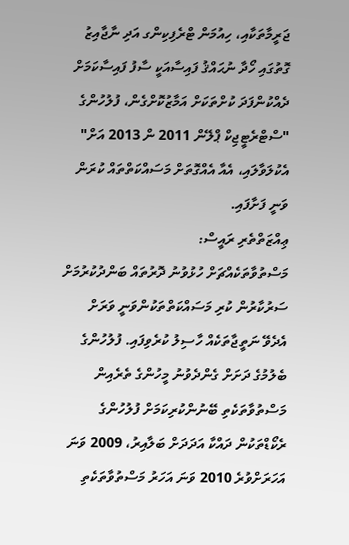ޖަރީމާތަކާއި، ހިއުމަން ޓްރެފިކިންގ އަދި ނާޖާއިޒު ގޮތުގައި ހޯދާ ނުޙައްޤު ފައިސާއަކީ ސާފު ފައިސާކަމަށް ދެއްކުންފަދަ ކުށްތަކަށް އަމާޒުކޮށްގެން، ފުލުހުންގެ "ސްޓްރެޓީޖިކް ޕްލޭން 2011 ން 2013 އަށް" އެކުލަވާލައި، އެއާ އެއްގޮތަށް މަސައްކަތްތައް ކުރަން ވަނީ ފަށާފައި.
ޢިއްޒަތްތެރި ރައީސް:
މަސްތުވާތަކެއްޗަށް ހުޅުވުނު ދޮރުތައް ބަންދުކުރުމަށް ސަރުކާރުން ކުރި މަސައްކަތްތަކުންވަނީ ވަރަށް އެދެވޭ ނަތީޖާތަކެއް ހާސިލު ކުރެވިފައި. ފުލުހުންގެ ބެލުމުގެ ދަށަށް ގެންދެވުނު މީހުންގެ ތެރެއިން މަސްތުވާތަކެތި ބޭނުންކުރިކަމަށް ފުލުހުންގެ ރެކޯޑްތަކުން ދައްކާ އަދަދަށް ބަލާއިރު، 2009 ވަނަ އަހަރަށްވުރެ 2010 ވަނަ އަހަރު މަސްތުވާތަކެތި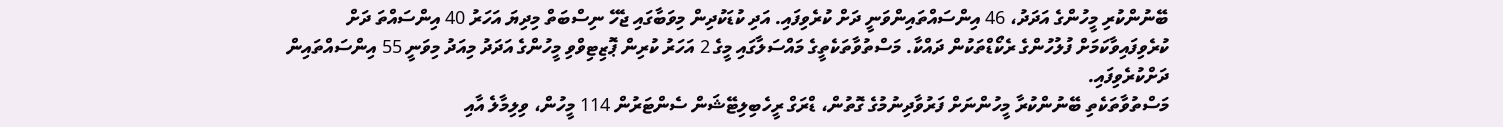ބޭނުންކުރި މީހުންގެ އަދަދު، 46 އިންސައްތައިންވަނީ ދަށް ކުރެވިފައި. އަދި ކުޑަކުދިން މިވަބާގައި ޖެހޭ ނިސްބަތް މިދިޔަ އަހަރު 40 އިންސައްތަ ދަށް ކުރެވިފައިވާކަމަށް ފުލުހުންގެ ރެކޯޑްތަކުން ދައްކާ. މަސްތުވާތަކެތީގެ މައްސަލާގައި މީގެ 2 އަހަރު ކުރިން ޕޮޒިޓިވްވި މީހުންގެ އަދަދު މިއަދު މިވަނީ 55 އިންސައްތައިން ދަށްކުރެވިފައި.
މަސްތުވާތަކެތި ބޭނުންކުރާ މީހުންނަށް ފަރުވާދިނުމުގެ ގޮތުން، ޑްރަގް ރީހެބިލިޓޭޝަން ސެންޓަރުން 114 މީހުން، ވިލިމާލެ އާއި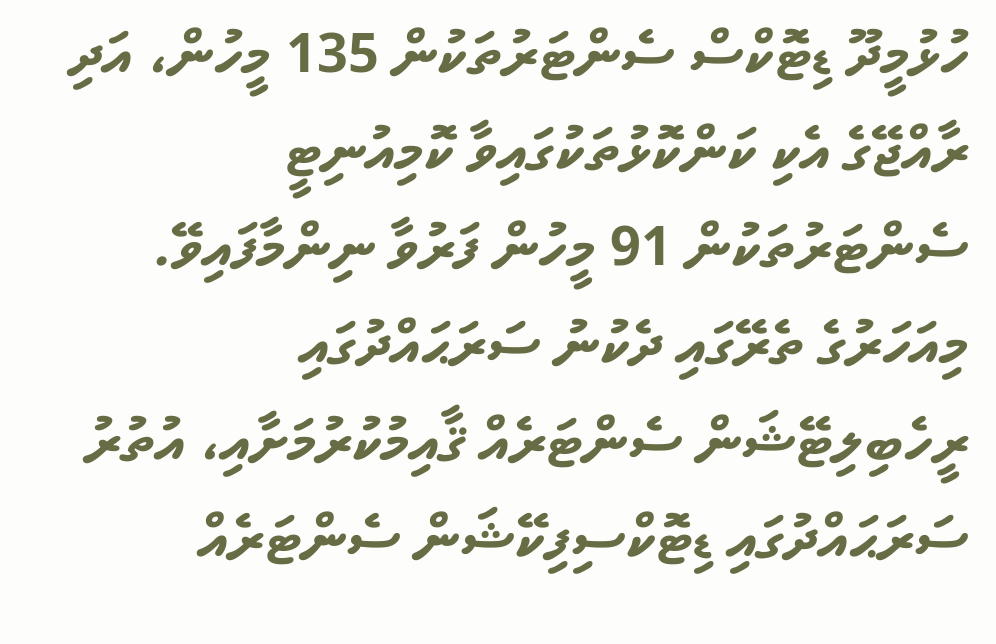ހުޅުމީދޫ ޑިޓޮކްސް ސެންޓަރުތަކުން 135 މީހުން، އަދި ރާއްޖޭގެ އެކި ކަންކޮޅުތަކުގައިވާ ކޮމިއުނިޓީ ސެންޓަރުތަކުން 91 މީހުން ފަރުވާ ނިންމާފައިވޭ. މިއަހަރުގެ ތެރޭގައި ދެކުނު ސަރަޙައްދުގައި ރީހެބިލިޓޭޝަން ސެންޓަރެއް ޤާއިމުކުރުމަށާއި، އުތުރު ސަރަޙައްދުގައި ޑިޓޮކްސިފިކޭޝަން ސެންޓަރެއް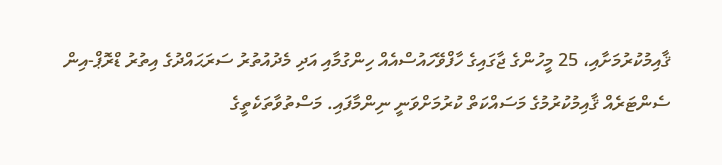ޤާއިމުކުރުމަށާއި، 25 މީހުންގެ ޖާގައިގެ ހާފްވޭހައުސްއެއް ހިންގުމާއި އަދި މެދުއުތުރު ސަރަޙައްދުގެ އިތުރު ޑްރޮޕް-އިން ސެންޓަރެއް ޤާއިމުކުރުމުގެ މަސައްކަތް ކުރުމަށްވަނީ ނިންމާފައި. މަސްތުވާތަކެތީގެ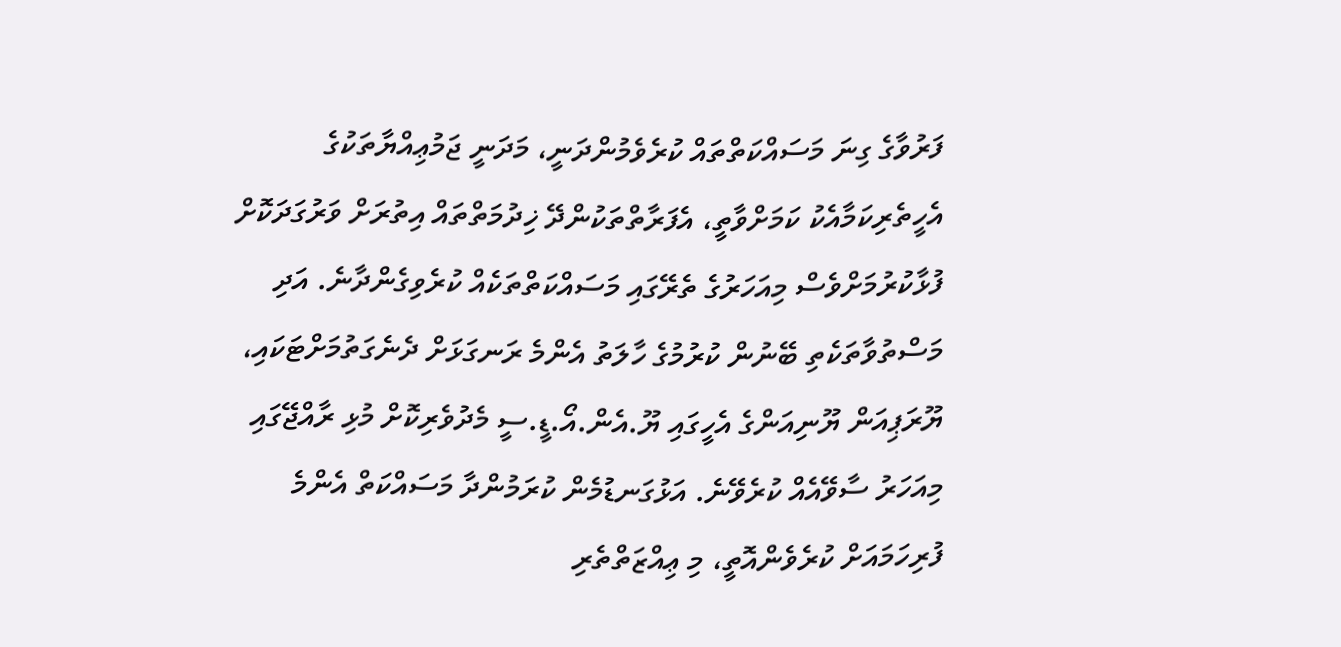ފަރުވާގެ ގިނަ މަސައްކަތްތައް ކުރެވެމުންދަނީ، މަދަނީ ޖަމުޢިއްޔާތަކުގެ އެހީތެރިކަމާއެކު ކަމަށްވާތީ، އެފަރާތްތަކުންދޭ ޚިދުމަތްތައް އިތުރަށް ވަރުގަދަކޮށް ފުޅާކުރުމަށްވެސް މިއަހަރުގެ ތެރޭގައި މަސައްކަތްތަކެއް ކުރެވިގެންދާނެ. އަދި މަސްތުވާތަކެތި ބޭނުން ކުރުމުގެ ހާލަތު އެންމެ ރަނގަޅަށް ދެނެގަތުމަށްޓަކައި، ޔޫރަޕިއަން ޔޫނިއަންގެ އެހީގައި ޔޫ.އެން.އޯ.ޑީ.ސީ މެދުވެރިކޮށް މުޅި ރާއްޖޭގައި މިއަހަރު ސާވޭއެއް ކުރެވޭނެ. އަޅުގަނޑުމެން ކުރަމުންދާ މަސައްކަތް އެންމެ ފުރިހަމައަށް ކުރެވެންއޮތީ، މި ޢިއްޒަތްތެރި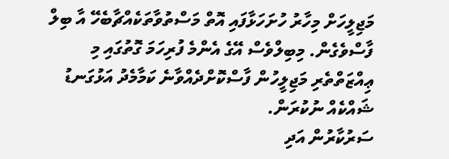މަޖިލީހަށް މިހާރު ހުށަހަޅާފައި އޮތް މަސްތުވާތަކެއްޗާބެހޭ އާ ބިލް ފާސްވެގެން. މިބިލްވެސް އޭގެ އެންމެ ފުރިހަމަ ގޮތުގައި މި ޢިއްޒަތްތެރި މަޖިލީހުން ފާސްކޮށްދެއްވާނެ ކަމާމެދު އަޅުގަނޑު ޝައްކެއް ނުކުރަން.
ސަރުކާރުން އަދި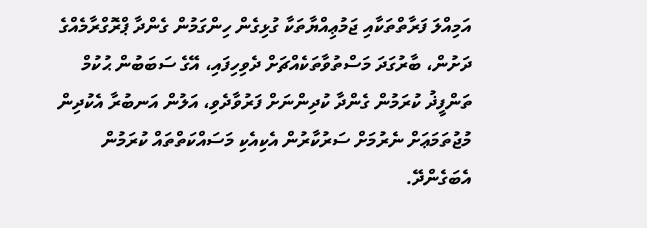އަމިއްލަ ފަރާތްތަކާއި ޖަމުޢިއްޔާތަކާ ގުޅިގެން ހިންގަމުން ގެންދާ ޕްރޮގްރާމެއްގެ ދަށުން، ބާރުގަދަ މަސްތުވާތަކެއްޗަށް ދެވިހިފައި، އޭގެ ސަބަބުން ޙުކުމް ތަންފީޛު ކުރަމުން ގެންދާ ކުދިންނަށް ފަރުވާދެވި، އަލުން އަނބުރާ އެކުދިން މުޖުތަމަޢަށް ނެރުމަށް ސަރުކާރުން އެކިއެކި މަސައްކަތްތައް ކުރަމުން އެބަގެންދޭ.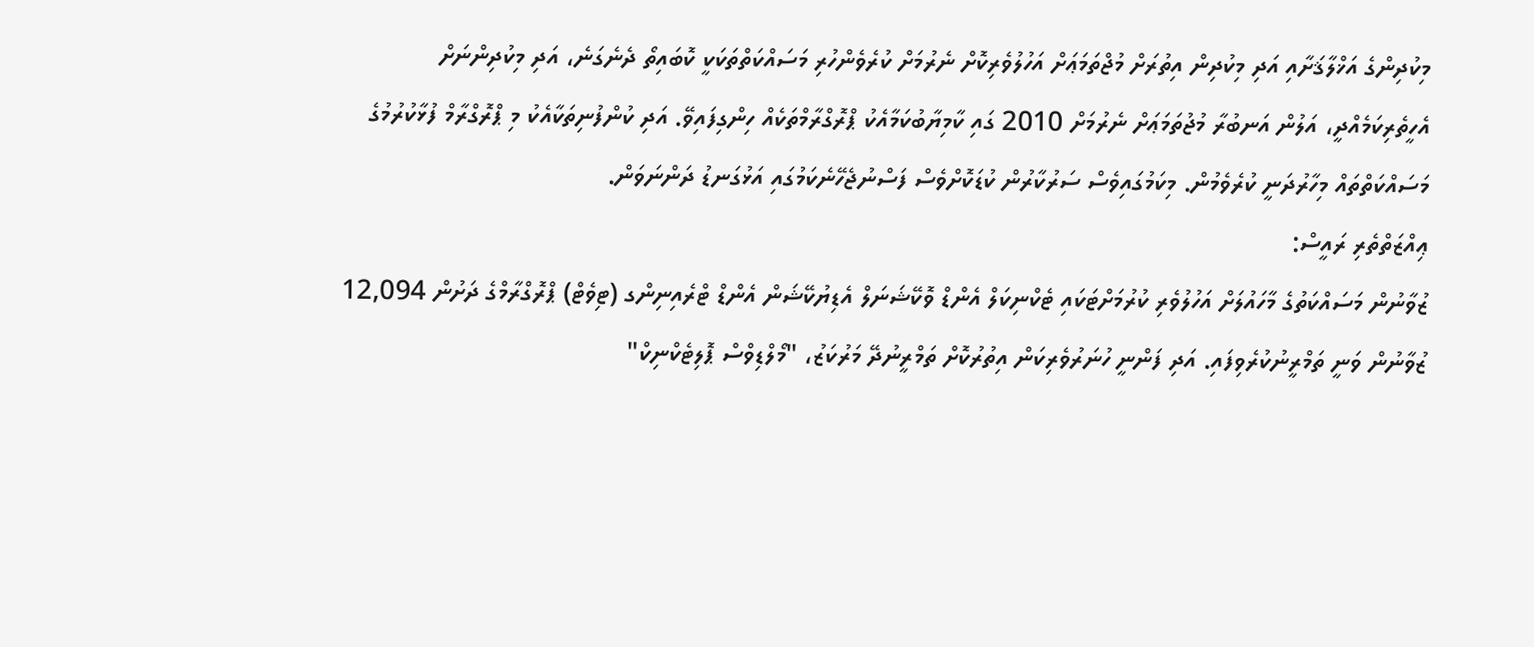މިކުދިންގެ އަޚްލާޤަށާއި އަދި މިކުދިން އިތުރަށް މުޖްތަމަޢަށް އަހުލުވެރިކޮށް ނެރުމަށް ކުރެވެންހުރި މަސައްކަތްތަކަކީ ކޮބައިތޯ ދެނެގަނެ، އަދި މިކުދިންނަށް އެހީތެރިކަމެއްދީ، އަލުން އަނބުރާ މުޖުތަމަޢަށް ނެރުމަށް 2010 ގައި ކާމިޔާބުކަމާއެކު ޕްރޮގްރާމްތަކެއް ހިންގިފައިވޭ. އަދި ކުންފުނިތަކާއެކު މި ޕްރޮގްރާމް ފުޅާކުރުމުގެ މަސައްކަތްތައް މިހާރުދަނީ ކުރެވެމުން. މިކަމުގައިވެސް ސަރުކާރުން ކުޑަކޮށްވެސް ފަސްނުޖެހޭނެކަމުގައި އަޅުގަނޑު ދަންނަވަން.
ޢިއްޒަތްތެރި ރައީސް:
ޒުވާނުން މަސައްކަތުގެ މާހައުލަށް އަހުލުވެރި ކުރުމަށްޓަކައި ޓެކްނިކަލް އެންޑް ވޮކޭޝަނަލް އެޑިޔުކޭޝަން އެންޑް ޓްރެއިނިންގ (ޓިވެޓް) ޕްރޮގްރާމްގެ ދަށުން 12,094 ޒުވާނުން ވަނީ ތަމްރީނުކުރެވިފައި. އަދި ފަންނީ ހުނަރުވެރިކަން އިތުރުކޮށް ތަމްރީނުދޭ މަރުކަޒު، "މޯލްޑިވްސް ޕޮލިޓެކްނިކް"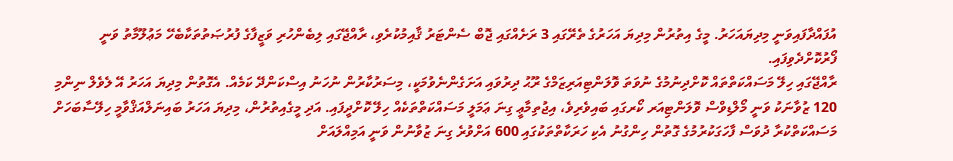އުފައްދާފައިވަނީ މިދިޔައަހަރު. މީގެ އިތުރުން މިދިޔަ އަހަރުގެ ތެރޭގައި 3 ރަށެއްގައި ޖޮބް ސެންޓަރު ޤާއިމުކުރެވި، ރާއްޖޭގައި ލިބެންހުރި ވަޒީފާގެ ފުރުޞަތުތަކާބެހޭ މަޢުލޫމާތު ވަނީ ފޯރުކޮށްދެވިފައި.
ރާއްޖޭގައި ހިލޭ މަސައްކަތްތައް ކޮށްދިނުމުގެ ނުވަތަ ވޮލަންޓިއަރިޒަމްގެ ރޫޙު ދިރުވައި އަށަގެންނެވުމަކީ، މިސަރުކާރުން ނުހަނު އިސްކަންދޭ ކަމެއް. އެގޮތުން މިދިޔަ އަހަރު އޭ ލެވެލް ނިންމި 120 ޒުވާނަކު ވަނީ މޯލްޑިވްސް ވޮލަންޓިއަރ ކޯރގައި ބައިވެރިވެ، އިޖުތިމާޢީ ގިނަ ޢަމަލީ މަސައްކަތްތަކެއް ހިލޭ ކޮށްދީފައި. އަދި މީގެއިތުރުން، މިދިޔަ އަހަރު ބައިނަލްއަޤްވާމީ ހިލޭސާބަހަށް މަސައްކަތްކުރާ ދުވަސް ފާހަގަކުރުމުގެ ގޮތުން ހިންގުނު އެކި ހަރަކާތްތަކުގައި 600 އަށްވުރެ ގިނަ ޒުވާނުން ވަނީ އަމިއްލައަށް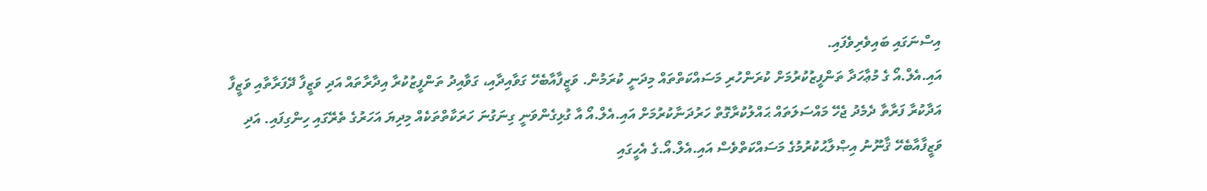އިސްނަގައި ބައިވެރިވެފައި.
އައި.އެލް.އޯ ގެ މުޢާހަދާ ތަންފީޒުކުރުމަށް ކުރަންހުރި މަސައްކަތްތައް މިދަނީ ކުރަމުން. ވަޒީފާއާބެހޭ ގަވާއިދާއި، ގަވާއިދު ތަންފީޒުކުރާ އިދާރާތައް އަދި ވަޒީފާ ދޭފަރާތާއި ވަޒީފާ އަދާކުރާ ފަރާތާ ދެމެދު ޖެހޭ މައްސަލަތައް ޙައްލުކުރާގޮތް ހަރުދަނާކުރުމަށް އައި.އެލް.އޯ އާ ގުޅިގެންވަނީ ގިނަގުނަ ހަރަކާތްތަކެއް މިދިޔަ އަހަރުގެ ތެރޭގައި ހިންގިފައި. އަދި ވަޒީފާއާބެހޭ ޤާނޫނު އިޞްލާޙުކުރުމުގެ މަސައްކަތްވެސް އައި.އެލް.އޯ.ގެ އެހީގައި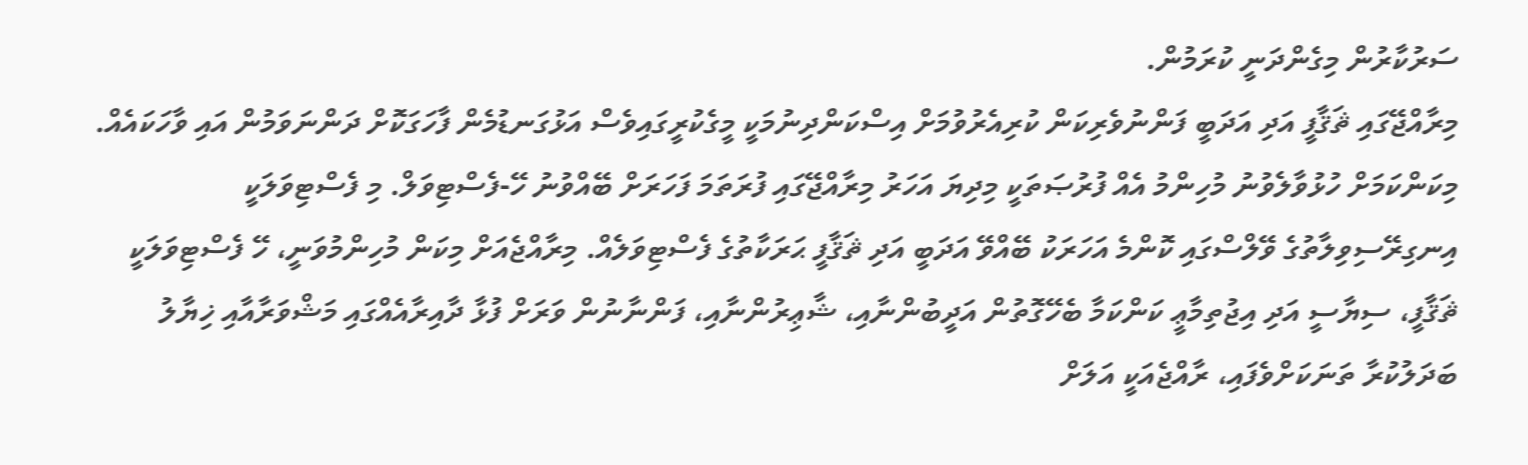ސަރުކާރުން މިގެންދަނީ ކުރަމުން.
މިރާއްޖޭގައި ޘަޤާފީ އަދި އަދަބީ ފަންނުވެރިކަން ކުރިއެރުވުމަށް އިސްކަންދިނުމަކީ މީގެކުރީގައިވެސް އަޅުގަނޑުމެން ފާހަގަކޮށް ދަންނަވަމުން އައި ވާހަކައެއް. މިކަންކަމަށް ހުޅުވާލެވުނު މުހިންމު އެއް ފުރުޞަތަކީ މިދިޔަ އަހަރު މިރާއްޖޭގައި ފުރަތަމަ ފަހަރަށް ބޭއްވުނު ހޭ-ފެސްޓިވަލް. މި ފެސްޓިވަލަކީ އިނގިރޭސިވިލާތުގެ ވޭލްސްގައި ކޮންމެ އަހަރަކު ބޭއްވޭ އަދަބީ އަދި ޘަޤާފީ ޙަރަކާތުގެ ފެސްޓިވަލެއް. މިރާއްޖެއަށް މިކަން މުހިންމުވަނީ، ހޭ ފެސްޓިވަލަކީ ޘަޤާފީ، ސިޔާސީ އަދި އިޖުތިމާޢީ ކަންކަމާ ބެހޭގޮތުން އަދީބުންނާއި، ޝާޢިރުންނާއި، ފަންނާނުން ވަރަށް ފުޅާ ދާއިރާއެއްގައި މަޝްވަރާއާއި ޚިޔާލު ބަދަލުކުރާ ތަނަކަށްވެފައި، ރާއްޖެއަކީ އަލަށް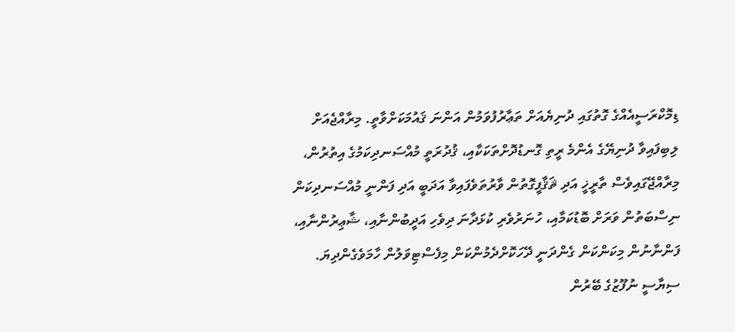ޑިމޮކްރަސީއެއްގެ ގޮތުގައި ދުނިޔެއަށް ތަޢާރުފުވަމުން އަންނަ ޤައުމަކަށްވާތީ. މިރާއްޖެއަށް ލިބިފައިވާ ދުނިޔޭގެ އެންމެ ރީތި ގޮނޑުދޮށްތަކަކާއި، ޤުދުރަތީ މުއްސަނދިކަމުގެ އިތުރުން، މިރާއްޖޭގައިވެސް ތާރީޚީ އަދި ޘަޤާފީގޮތުން ވާރުތަވެފައިވާ އަދަބީ އަދި ފަންނީ މުއްސަނދިކަން ނިސްބަތުން ވަރަށް ބޮޑުކަމާއި، ހުނަރުވެރި ކުޅަދާނަ ދިވެހި އަދީބުންނާއި، ޝާޢިރުންނާއި، ފަންނާނުން މިކަންކަން ގެންދަނީ ދޭހަކޮށްދެމުންކަން މިފެސްޓިވަލުން ހާމަވެގެންދިޔަ.
ސިޔާސީ ނުފޫޒުގެ ބޭރުން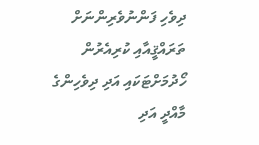ދިވެހި ފަންނުވެރިންނަށް ތަރައްޤީއާއި ކުރިއެރުން ހޯދުމަށްޓަކައި އަދި ދިވެހިންގެ މާއްދީ އަދި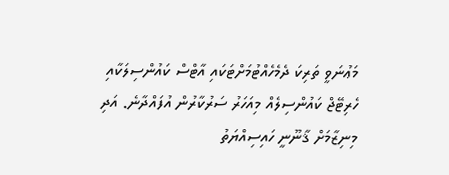މަޢުނަވީ ތަރިކަ ދެމެހެއްޓުމަށްޓަކައި އާޓްސް ކައުންސިލަކާއި ހެރިޓޭޖް ކައުންސިލެއް މިއަހަރު ސަރުކާރުން އުފައްދާނެ. އަދި މިނިޒާމަށް ޤާނޫނީ ހައިސިއްޔަތު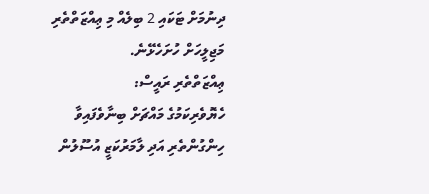ދިނުމަށް ޓަކައި 2 ބިލެއް މި ޢިއްޒަތްތެރި މަޖިލީހަށް ހުށަހެޅޭނެ.
ޢިއްޒަތްތެރި ރައީސް:
ހެޔޮވެރިކަމުގެ މައްޗަށް ބިނާވެފައިވާ ހިންގުންތެރި އަދި ލާމަރުކަޒީ އުސޫލުން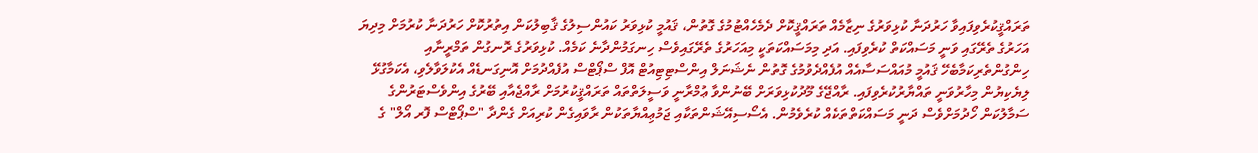ތަރައްޤީކުރެވިފައިވާ ހަރުދަނާ ކުޅިވަރުގެ ނިޒާމެއް ތަރައްޤީކޮށް ދެމެހެއްޓުމުގެ ގޮތުން، ޤައުމީ ކުޅިވަރު ކައުންސިލުގެ ޤާބިލުކަން އިތުރުކޮށް ހަރުދަނާ ކުރުމަށް މިދިޔަ އަހަރުގެ ތެރޭގައި ވަނީ މަސައްކަތް ކުރެވިފައި. އަދި މިމަސައްކަތަކީ މިއަހަރުގެ ތެރޭގައިވެސް ހިނގަމުންދާނެ ކަމެއް. ކުޅިވަރުގެ ރޮނގުން ތަމްރީނާއި ހިންގުންތެރިކަމާބެހޭ ޤައުމީ މުއައްސަސާއެއް އުފެއްދެވުމުގެ ގޮތުން ނެޝަނަލް އިންސްޓިޓިއުޓް އޮފް ސްޕޯޓްސް އުފެއްދުމަށް އޮނިގަނޑެއް އެކުލަވާލެވި، އެކަމާގުޅޭ ލިޔެކިޔުން މިހާރުވަނީ ތައްޔާރުކުރެވިފައި. ރާއްޖޭގެ މޫދުކުޅިވަރަށް ބޭނުންވާ ޢުމްރާނީ ވަސީލަތްތައް ތަރައްޤީކުރުމަށް ރާއްޖެއާއި ބޭރުގެ އިންވެސްޓަރުންގެ ސަމާލުކަން ހޯދުމަށްވެސް ދަނީ މަސައްކަތްތަކެއް ކުރެވެމުން. އެސޯސިއޭޝަންތަކާއި ޖަމުޢިއްޔާތަކުން ރާވައިގެން ކުރިއަށް ގެންދާ "ސްޕޯޓްސް ފޮރ އޯލް" ގެ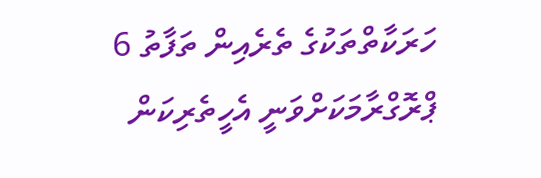ހަރަކާތްތަކުގެ ތެރެއިން ތަފާތު 6 ޕްރޮގްރާމަކަށްވަނީ އެހީތެރިކަން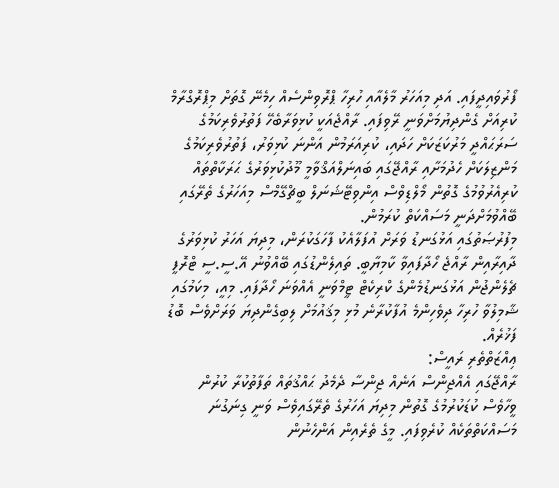ފޯރުވައިދީފައި. އަދި މިއަހަރު މާލެއާއި ހުރިހާ ޕްރޮވިންސެއް ހިމެނޭ ގޮތަށް މިޕްރޮގްރާމް ކުރިއަށް ގެންދިޔުމަށްވަނީ ރޭވިފައި. ރާއްޖެއަކީ ކުޅިވަރާބެހޭ ފަތުރުވެރިކަމުގެ ސަރަޙައްދީ މަރުކަޒަކަށް ހަދައި، ކުރިއަރަމުން އަންނަ ކުޅިވަރު، ފަތުރުވެރިކަމުގެ މަންޒިލަކަށް ހެދުމަށާއި ރާއްޖޭގައި ބައިނަލްއަޤްވާމީ މޫދުކުޅިވަރުގެ ޙަރަކާތްތައް ކުރިއެރުވުމުގެ ގޮތުން މޯލްޑިވްސް އިންވިޓޭޝަނަލް ބީޗްގޭމްސް މިއަހަރުގެ ތެރޭގައި ބޭއްވުމަށްދަނީ މަސައްކަތް ކުރަމުން.
މިފުރުޞަތުގައި އަޅުގަނޑު ވަރަށް އުފަލާއެކު ފާހަގަކުރަން، މިދިޔަ އަހަރު ކުޅިވަރުގެ ދާއިރާއިން ރާއްޖެ ހޯދާފައިވާ ކާމިޔާބީ. ތައިލެންޑުގައި ބޭއްވުނު އޭ.ސީ.ސީ ޓްރޮފީ ޗެލެންޖުން އަޅުގަނޑުމެންގެ ކްރިކެޓް ޓީމްވަނީ އެއްވަނަ ހޯދާފައި. މިއީ، މިކަމުގައި ޝާމިލުވާ ހުރިހާ ދިވެހިންމެ އުފާކުރާނެ މުޅި މިޤައުމަށް ލިބިގެންދިޔަ ވަރަށްވެސް ބޮޑު ފަޚުރެއް.
ޢިއްޒަތްތެރި ރައީސް:
ރާއްޖޭގައި އެއްޖިންސް އަނެއް ޖިންސާ ދެމެދު ޙައްޤުތައް ތަފާތުކުރާ ކުރުން ވީހާވެސް ކުޑަކުރުމުގެ ގޮތުން މިދިޔަ އަހަރުގެ ތެރޭގައިވެސް ވަނީ ގިނަގުނަ މަސައްކަތްތަކެއް ކުރެވިފައި. މީގެ ތެރެއިން އަންހެނުން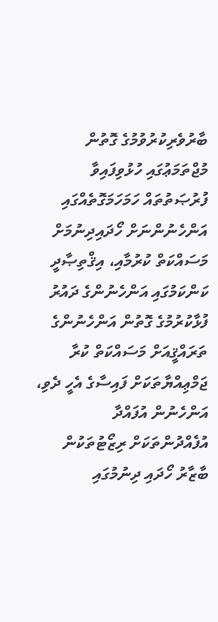ބާރުވެރިކުރުވުމުގެ ގޮތުން މުޖްތަމަޢުގައި ހުޅުވިފައިވާ ފުރުޞަތުތައް ހަމަހަމަގޮތެއްގައި އަންހެނުންނަށް ހޯދައިދިނުމަށް މަސައްކަތް ކުރުމާއި، އިޤްތިޞާދީ ކަންކަމުގައި އަންހެނުންގެ ދައުރު ފުޅާކުރުމުގެ ގޮތުން އަންހެނުންގެ ތަރައްޤީއަށް މަސައްކަތް ކުރާ ޖަމްޢިއްޔާތަކަށް ފައިސާގެ އެހީ ދެވި، އަންހެނުން އުފައްދާ އުފެއްދުންތަކަށް ރިޒޯޓުތަކުން ބާޒާރު ހޯދައި ދިނުމުގައި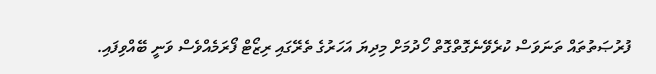ފުރުޞަތުތައް ތަނަވަސް ކުރެވޭނެގޮތްގޮތް ހޯދުމަށް މިދިޔަ އަހަރުގެ ތެރޭގައި ރިޒޯޓް ފޯރަމެއްވެސް ވަނީ ބޭއްވިފައި.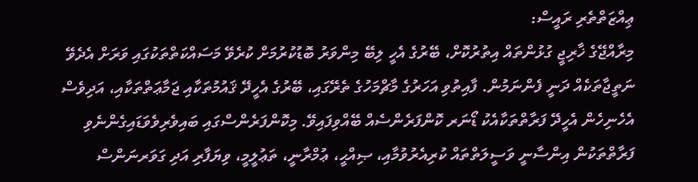ޢިއްޒަތްތެރި ރައީސް:
މިރާއްޖޭގެ ޚާރިޖީ ގުޅުންތައް އިތުރުކޮށް، ބޭރުގެ އެހީ ލިބޭ މިންވަރު ބޮޑުކުރުމަށް ކުރެވޭ މަސައްކަތްތަކުގައި ވަރަށް އެދެވޭ ނަތީޖާތަކެއް ދަނީ ފެންނަމުން. ފާއިތުވި އަހަރުގެ މާޗްމަހުގެ ތެރޭގައި، ބޭރުގެ އެހީދޭ ޤައުމުތަކާއި ޖަމާޢަތްތަކާއި، އަދިވެސް އެހެނިހެން އެހީދޭ ފަރާތްތަކާއެކު ޑޯނަރ ކޮންފަރެންސެއް ބޭއްވިފައިވޭ. މިކޮންފަރެންސްގައި ބައިވެރިވެވަޑައިގެންނެވި ފަރާތްތަކުން އިންސާނީ ވަސީލަތްތައް ކުރިއެރުވުމާއި، ޞިއްޙީ، ޢުމްރާނީ، ތަޢުލީމީ، ވިޔަފާރި އަދި ގަވަރނަންސް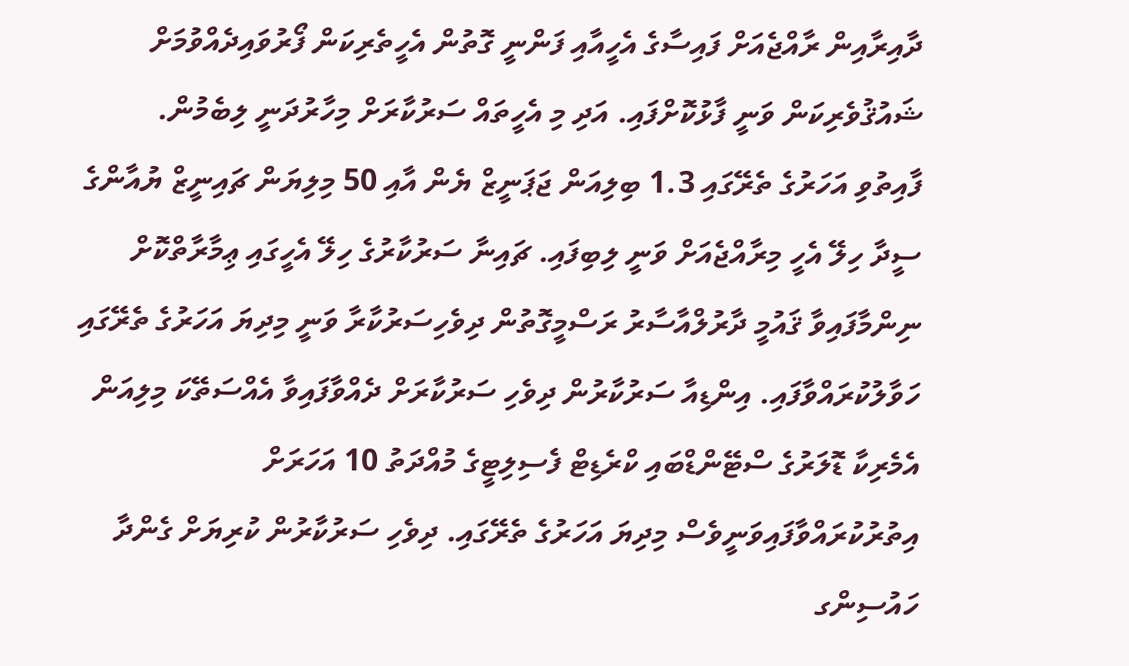ދާއިރާއިން ރާއްޖެއަށް ފައިސާގެ އެހީއާއި ފަންނީ ގޮތުން އެހީތެރިކަން ފޯރުވައިދެއްވުމަށް ޝައުޤުވެރިކަން ވަނީ ފާޅުކޮށްފައި. އަދި މި އެހީތައް ސަރުކާރަށް މިހާރުދަނީ ލިބެމުން.
ފާއިތުވި އަހަރުގެ ތެރޭގައި 1.3 ބިލިއަން ޖަޕަނީޒް ޔެން އާއި 50 މިލިޔަން ޗައިނީޒް ޔުއާންގެ ސީދާ ހިލޭ އެހީ މިރާއްޖެއަށް ވަނީ ލިބިފައި. ޗައިނާ ސަރުކާރުގެ ހިލޭ އެހީގައި ޢިމާރާތްކޮށް ނިންމާފައިވާ ޤައުމީ ދާރުލްއާސާރު ރަސްމީގޮތުން ދިވެހިސަރުކާރާ ވަނީ މިދިޔަ އަހަރުގެ ތެރޭގައި ހަވާލުކުރައްވާފައި. އިންޑިއާ ސަރުކާރުން ދިވެހި ސަރުކާރަށް ދެއްވާފައިވާ އެއްސަތޭކަ މިލިއަން އެމެރިކާ ޑޮލަރުގެ ސްޓޭންޑްބައި ކްރެޑިޓް ފެސިލިޓީގެ މުއްދަތު 10 އަހަރަށް އިތުރުކުރައްވާފައިވަނީވެސް މިދިޔަ އަހަރުގެ ތެރޭގައި. ދިވެހި ސަރުކާރުން ކުރިޔަށް ގެންދާ ހައުސިންގ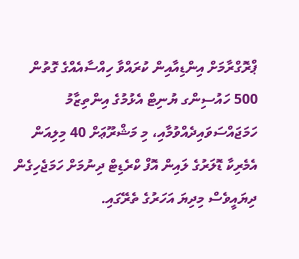ޕްރޮގްރާމަށް އިންޑިއާއިން ކުރައްވާ ހިއްސާއެއްގެ ގޮތުން 500 ހައުސިންގ ޔުނިޓް އެޅުމުގެ އިންތިޒާމު ހަމަޖައްސަވައިދެއްވުމާއި، މި މަޝްރޫޢަށް 40 މިލިއަން އެމެރިކާ ޑޮލަރުގެ ލައިން އޮފް ކްރެޑިޓް ދިނުމަށް ހަމަޖެހިގެން ދިޔައީވެސް މިދިޔަ އަހަރުގެ ތެރޭގައި.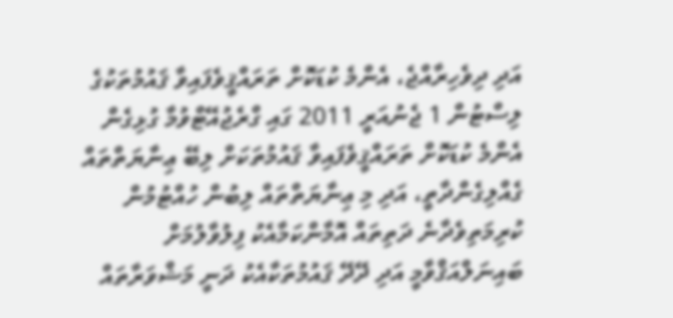އަދި ދިވެހިރާއްޖެ، އެންމެ ކުޑަކޮށް ތަރައްޤީވެފައިވާ ޤައުމުތަކުގެ ލިސްޓުން 1 ޖެނުއަރީ 2011 ގައި ގްރެޖުއޭޓްވުމާ ގުޅިގެން އެންމެ ކުޑަކޮށް ތަރައްޤީވެފައިވާ ޤައުމުތަކަށް ލިބޭ ޢިނާޔަތްތައް ގެއްލިގެންދާތީ، އަދި މި ޢިނާޔަތްތައް ލިބުން ހުއްޓުމުން ކުރިމަތިވެދާނެ ދަތިތައް އޮމާންކަމާއެކު ފިލުވާލުމަށް ބައިނަލްއަޤްވާމީ އަދި ދޭދޭ ޤައުމުތަކާއެކު ދަނީ މަޝްވަރާތައް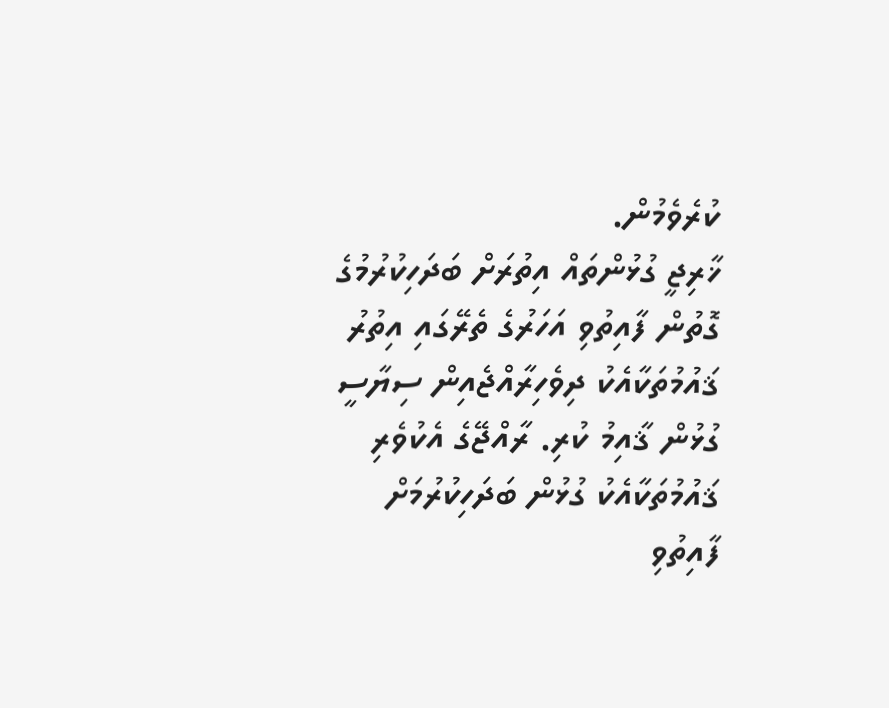ކުރެވެމުން.
ޚާރިޖީ ގުޅުންތައް އިތުރަށް ބަދަހިކުރުމުގެ ގޮތުން ފާއިތުވި އަހަރުގެ ތެރޭގައި އިތުރު ޤައުމުތަކާއެކު ދިވެހިރާއްޖެއިން ސިޔާސީ ގުޅުން ޤާއިމު ކުރި. ރާއްޖޭގެ އެކުވެރި ޤައުމުތަކާއެކު ގުޅުން ބަދަހިކުރުމަށް ފާއިތުވި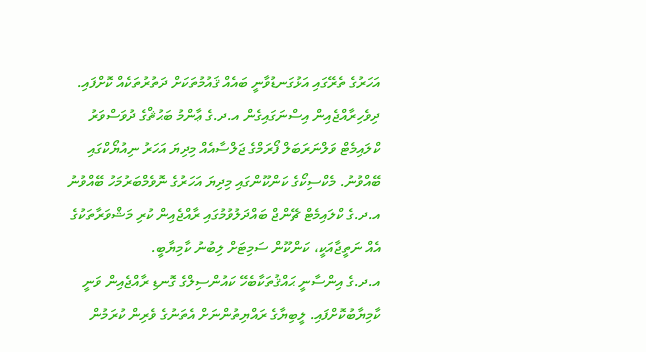އަހަރުގެ ތެރޭގައި އަޅުގަނޑުވާނީ ބައެއް ޤައުމުތަކަށް ދަތުރުތަކެއް ކޮށްފައި. ދިވެހިރާއްޖެއިން އިސްނަގައިގެން އ.ދ.ގެ ޢާންމު ބަޙުޘްގެ ދުވަސްވަރު ކްލައިމެޓް ވަލްނަރަބަލް ފޯރަމްގެ ޖަލްސާއެއް މިދިޔަ އަހަރު ނިއުޔޯކްގައި ބޭއްވުނު. މެކްސިކޯގެ ކަންކޫންގައި މިދިޔަ އަހަރުގެ ނޮވެމްބަރުމަހު ބޭއްވުނު އ.ދ.ގެ ކްލައިމެޓް ޗޭންޖް ބައްދަލުވުމުގައި ރާއްޖެއިން ކުރި މަޝްވަރާތަކުގެ އެއް ނަތީޖާއަކީ، ކަންކޫން ސަމިޓަށް ލިބުނު ކާމިޔާބީ.
އ.ދ.ގެ އިންސާނީ ޙައްޤުތަކާބެހޭ ކައުންސިލްގެ ގޮނޑި ރާއްޖެއިން ވަނީ ކާމިޔާބުކޮށްފައި. ލީބިޔާގެ ރައްޔިތުންނަށް އެތަނުގެ ވެރިން ކުރަމުން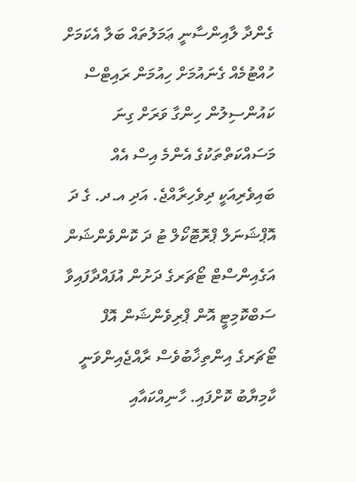ގެންދާ ލާއިންސާނީ ޢަމަލުތައް ބަލާ އެކަމަށް ހުއްޓުމެއް ގެނައުމަށް ހިއުމަން ރައިޓްސް ކައުންސިލުން ހިންގާ ވަރަށް ގިނަ މަސައްކަތްތަކުގެ އެންމެ އިސް އެއް ބައިވެރިއަކީ ދިވެހިރާއްޖެ. އަދި އ.ދ. ގެ ދަ އޮޕްޝަނަލް ޕްރޮޓޮކޯލް ޓު ދަ ކޮންވެންޝަން އަގެއިންސްޓް ޓޯޗަރގެ ދަށުން އުފައްދާފައިވާ ސަބްކޮމިޓީ އޮން ޕްރިވެންޝަން އޮފް ޓޯޗަރގެ އިންތިޚާބުވެސް ރާއްޖެއިންވަނީ ކާމިޔާބު ކޮށްފައި. ހާނިއްކައާއި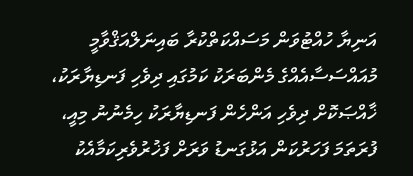އަނިޔާ ހުއްޓުވަން މަސައްކަތްކުރާ ބައިނަލްއަޤްވާމީ މުއައްސަސާއެއްގެ މެންބަރަކު ކަމުގައި ދިވެހި ފަނޑިޔާރަކު، ޚާއްޞަކޮށް ދިވެހި އަންހެން ފަނޑިޔާރަކު ހިމެނުނު މިއީ، ފުރަތަމަ ފަހަރުކަން އަޅުގަނޑު ވަރަށް ފަޚުރުވެރިކަމާއެކު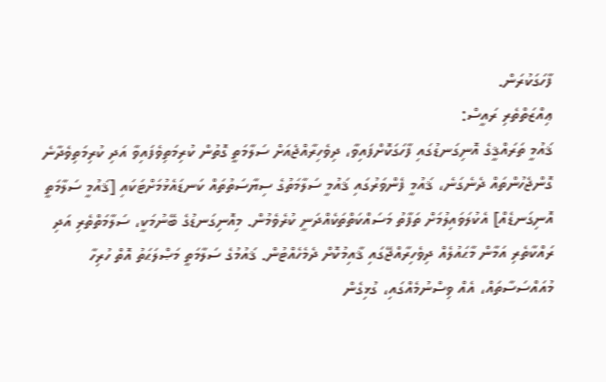ފާހަގަކުރަން.
ޢިއްޒަތްތެރި ރައީސް:
ޤައުމީ ތަރައްޤީގެ އޮނިގަނޑުގައި ފާހަގަކޮށްފައިވާ، ދިވެހިރާއްޖެއަށް ސަލާމަތީ ގޮތުން ކުރިމަތިވެފައިވާ އަދި ކުރިމަތިވެދާނެ ގޮންޖެހުންތައް ދެނެގަނެ، ޤައުމީ ފެންވަރުގައި ޤައުމީ ސަލާމަތުގެ ސިޔާސަތުތައް ކަނޑައެޅުމަށްޓަކައި [ޤައުމީ ސަލާމަތީ އޮނިގަނޑެއް] އެކުލަވައިލުމަށް ތަފާތު މަސައްކަތްތަކެއްދަނީ ކުރެވެމުން. މިއޮނިގަނޑުގެ ބޭނުމަކީ، ސަލާމަތްތެރި އަދި ރައްކާތެރި އަމާން މާޙައުލެއް ދިވެހިރާއްޖޭގައި ޤާއިމުކޮށް ދެމެހެއްޓުން. ޤައުމުގެ ސަލާމަތީ މަޞްލަޙަތު އޮތް ހުރިހާ މުއައްސަސާތައް، އެއް ވިސްނުމެއްގައި، ގުޅިގެން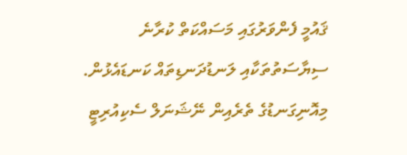ޤައުމީ ފެންވަރުގައި މަސައްކަތް ކުރާނެ ސިޔާސަތުތަކާއި ލަނޑުދަނޑިތައް ކަނޑައެޅުން. މިއޮނިގަނޑުގެ ތެރެއިން ނޭޝަނަލް ސެކިއުރިޓީ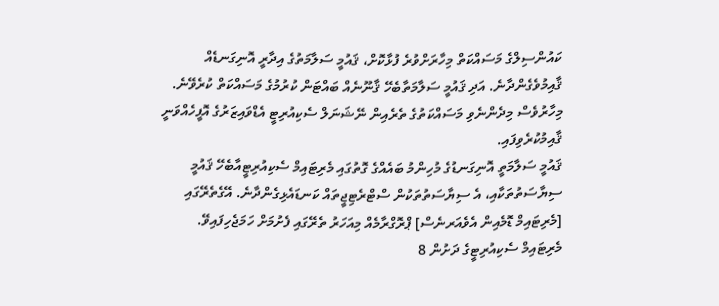ކައުންސިލްގެ މަސައްކަތް މިހާރަށްވުރެ ފުޅާކޮށް، ޤައުމީ ސަލާމަތުގެ އިދާރީ އޮނިގަނޑެއް ޤާއިމުވެގެންދާނެ. އަދި ޤައުމީ ސަލާމަތާބެހޭ ޤާނޫނެއް ބައްޓަން ކުރުމުގެ މަސައްކަތް ކުރެވޭނެ. މިހާރުވެސް މިދެންނެވި މަސައްކަތުގެ ތެރެއިން ނޭޝަނަލް ސެކިއުރިޓީ އެޑްވައިޒަރުގެ އޮފީހެއްވަނީ ޤާއިމުކުރެވިފައި.
ޤައުމީ ސަލާމަތީ އޮނިގަނޑުގެ މުހިންމު ބައެއްގެ ގޮތުގައި މެރިޓައިމް ސެކިއުރިޓީއާބެހޭ ޤައުމީ ސިޔާސަތުތަކާއި، އެ ސިޔާސަތުތަކުން ސްޓްރެޓިޖީތައް ކަނޑައެޅިގެންދާނެ. އޭގެތެރޭގައި [މެރިޓައިމް ޑޮމެއިން އެވެއަރނެސް] ޕްރޮގްރާމެއް މިއަހަރު ތެރޭގައި ފެށުމަށް ހަމަޖެހިފައިވޭ. މެރިޓައިމް ސެކިއުރިޓީގެ ދަށުން 8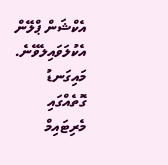އެކްޝަން ޕްލޭން އެކުލަވައިލެވޭނެ. މައިގަނޑު ގޮތެއްގައި މެރިޓައިމް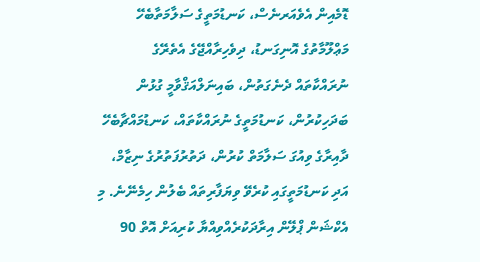ޑޮމެއިން އެވެއަރނެސް، ކަނޑުމަތީގެ ސަލާމަތާބެހޭ މަޢްލޫމާތުގެ އޮނިގަނޑު، ދިވެހިރާއްޖޭގެ އެތެރޭގެ ނުރައްކާތައް ދެނެގަތުން، ބައިނަލްއަޤްވާމީ ގުޅުން ބަދަހިކުރުން، ކަނޑުމަތީގެ ނުރައްކާތައް، ކަނޑުމައްޗާބެހޭ ދާއިރާގެ ވިއުގަ ސަލާމަތް ކުރުން، ދަތުރުފަތުރުގެ ނިޒާމް، އަދި ކަނޑުމަތީގައި ކުރެވޭ ވިޔަފާރިތައް ބެލުން ހިމެނޭނެ. މި އެކްޝަން ޕްލޭން އިރާދަކުރެއްވިއްޔާ ކުރިއަށް އޮތް 90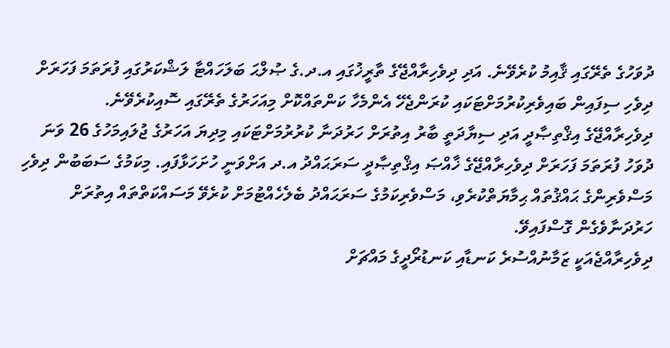ދުވަހުގެ ތެރޭގައި ޤާއިމު ކުރެވޭނެ. އަދި ދިވެހިރާއްޖޭގެ ތާރީޚުގައި އ.ދ.ގެ ޞުލްޙަ ބަލަހައްޓާ ލަޝްކަރުގައި ފުރަތަމަ ފަހަރަށް ދިވެހި ސިފައިން ބައިވެރިކުރުމަށްޓަކައި ކުރަންޖެހޭ އެންމެހާ ކަންތައްކޮށް މިއަހަރުގެ ތެރޭގައި ސޮއިކުރެވޭނެ.
ދިވެހިރާއްޖޭގެ އިޤްތިޞާދީ އަދި ސިޔާދަތީ ބާރު އިތުރަށް ހަރުދަނާ ކުރުރުމަށްޓަކައި މިދިޔަ އަހަރުގެ ޖުލައިމަހުގެ 26 ވަނަ ދުވަހު ފުރަތަމަ ފަހަރަށް ދިވެހިރާއްޖޭގެ ޚާއްޞަ އިޤްތިޞާދީ ސަރަޙައްދު އ.ދ އަށްވަނީ ހުށަހަޅާފައި. މިކަމުގެ ސަބަބުން ދިވެހި މަސްވެރިންގެ ޙައްޤުތައް ޙިމާޔަތްކުރެވި، މަސްވެރިކަމުގެ ސަރަޙައްދު ބެލެހެއްޓުމަށް ކުރެވޭ މަސައްކަތްތައް އިތުރަށް ހަރުދަނާވެގެން ގޮސްފައިވޭ.
ދިވެހިރާއްޖެއަކީ ޒަމާނުއްސުރެ ކަނޑާއި ކަނޑުރޯދީގެ މައްޗަށް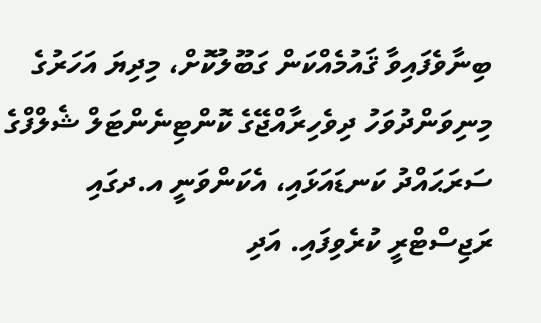ބިނާވެފައިވާ ޤައުމެއްކަން ގަބޫލުކޮށް، މިދިޔަ އަހަރުގެ މިނިވަންދުވަހު ދިވެހިރާއްޖޭގެ ކޮންޓިނެންޓަލް ޝެލްފްގެ ސަރަޙައްދު ކަނޑައަޅައި، އެކަންވަނީ އ.ދގައި ރަޖިސްޓްރީ ކުރެވިފައި. އަދި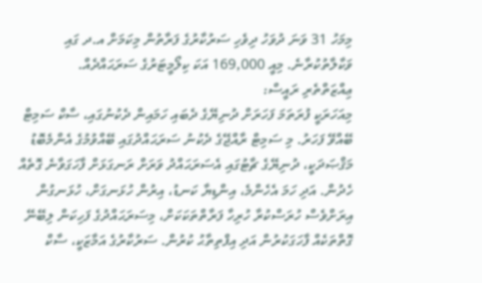މިމަހު 31 ވަނަ ދުވަހު ދިވެހި ސަރުކާރުގެ ފަރާތުން މިކަމަށް އ.ދ ގައި ވަކާލާތުކުރާނެ. މިއީ 169,000 އަކަ ކިލޯމީޓަރުގެ ސަރަޙައްދެއް.
ޢިއްޒަތްތެރި ރައީސް:
މިއަހަރަކީ ފުރަތަމަ ފަހަރަށް ދުނިޔޭގެ ދެބައި ހަމައިން ދެކުނުގައި، ސާކް ސަމިޓް ބޭއްވޭ ފަހަރު. މި ސަމިޓް ރާއްޖޭގެ ދެކުނު ސަރަޙައްދުގައި ބޭއްވުމުގެ އެންމެބޮޑު މަޤްޞަދަކީ، ދުނިޔޭގެ ޗާޓުގައި އެސަރަޙައްދު ވަރަށް ރަނގަޅަށް ފާހަގަވާނެ ގޮތެއް ހެދުން. އަދި ހަމަ އެހެންމެ، އިންޑިޔާ ކަނޑު، އިރުން ހުޅަނގަށް، ހުޅަނގުން އިރަށްވެސް ހުރަސްކުރާ ހުރިހާ ފަރާތްތަކަކަށް، މިސަރަޙައްދުގެ ފަހިކަން ލިބޭނޭ ގޮތްތަކެއް ފާހަގަކުރުން އަދި އިފްތިތާޙު ކުރުން. ސަރުކާރުގެ އަމާޒަކީ، ސާކް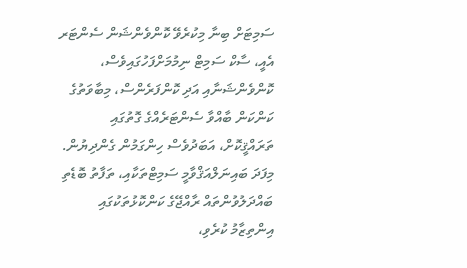ސަމިޓަށް ބިނާ މިކުރެވޭ ކޮންވެންޝަން ސެންޓަރ އެއީ، ސާކް ސަމިޓް ނިމުމަށްފަހުގައިވެސް، ކޮންވެންޝަނާއި އަދި ކޮންފަރެންސް، މިބާވަތުގެ ކަންކަން ބާއްވާ ސެންޓަރެއްގެ ގޮތުގައި ތަރައްޤީކޮށް، އަބަދުވެސް ހިންގަމުން ގެންދިޔުން. މިފަދަ ބައިނަލްއަޤްވާމީ ސަމިޓްތަކާއި، ތަފާތު ބޮޑެތި ބައްދަލުވުންތައް ރާއްޖޭގެ ކަންކޮޅުތަކުގައި އިންތިޒާމު ކުރެވި،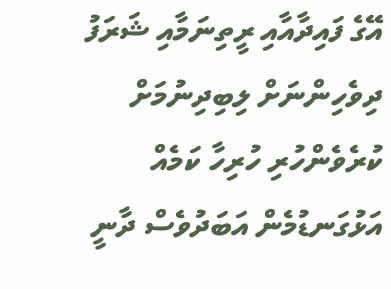އޭގެ ފައިދާއާއި ރީތިނަމާއި ޝަރަފު ދިވެހިންނަށް ލިބިދިނުމަށް ކުރެވެންހުރި ހުރިހާ ކަމެއް އަޅުގަނޑުމެން އަބަދުވެސް ދާނީ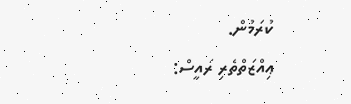ކުރަމުން.
ޢިއްޒަތްތެރި ރައީސް: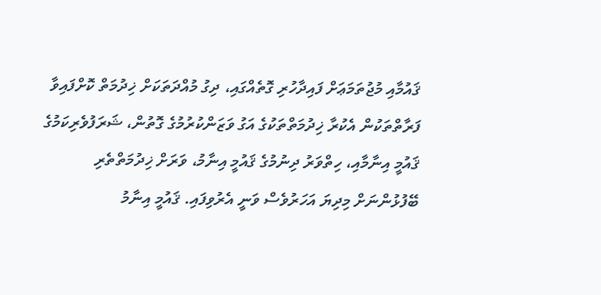ޤައުމާއި މުޖުތަމަޢަށް ފައިދާހުރި ގޮތެއްގައި، ދިގު މުއްދަތަކަށް ޚިދުމަތް ކޮށްފައިވާ ފަރާތްތަކުން އެކުރާ ޚިދުމަތްތަކުގެ އަގު ވަޒަންކުރުމުގެ ގޮތުން، ޝަރަފުވެރިކަމުގެ ޤައުމީ އިނާމާއި، ހިތްވަރު ދިނުމުގެ ޤައުމީ އިނާމު، ވަރަށް ޚިދުމަތްތެރި ބޭފުޅުންނަށް މިދިޔަ އަހަރުވެސް ވަނީ އެރުވިފައި. ޤައުމީ އިނާމު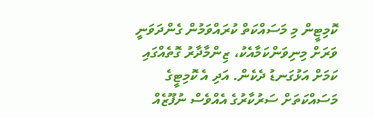ކޮމިޓީން މި މަސައްކަތް ކުރައްވަމުން ގެންދަވަނީ ވަރަށް މިނިވަންކަމާއެކު، ޒިންމާދާރު ގޮތެއްގައި ކަމަށް އަޅުގަނޑު ދެކެން. އަދި އެ ކޮމިޓީގެ މަސައްކަތަށް ސަރުކާރުގެ އެއްވެސް ނުފޫޒެއް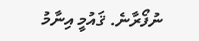ނުފޯރާނެ. ޤައުމީ އިނާމު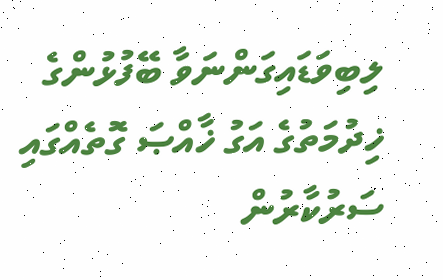ލިބިވަޑައިގަންނަވާ ބޭފުޅުންގެ ޚިދުމަތުގެ އަގު ޚާއްޞަ ގޮތެއްގައި ސަރުކާރުން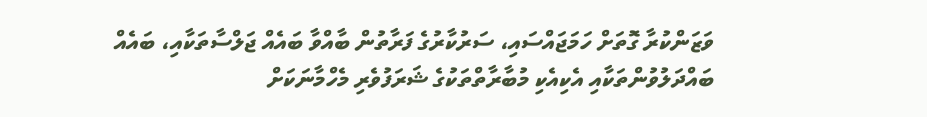ވަޒަންކުރާ ގޮތަށް ހަމަޖައްސައި، ސަރުކާރުގެ ފަރާތުން ބާއްވާ ބައެއް ޖަލްސާތަކާއި، ބައެއް ބައްދަލުވުންތަކާއި އެކިއެކި މުބާރާތްތަކުގެ ޝަރަފުވެރި މެހްމާނަކަށް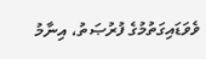ވެވަޑައިގަތުމުގެ ފުރުޞަތު، އިނާމު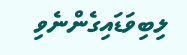ލިބިވަޑައިގެންނެވި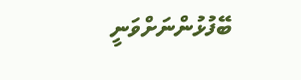ބޭފުޅުންނަށްވަނީ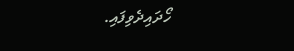ހޯދައިދެވިފައި.